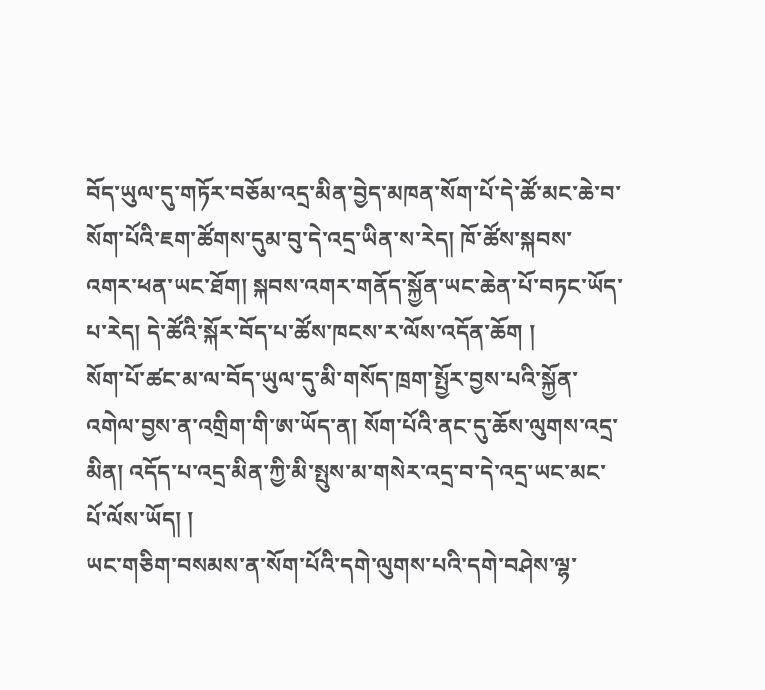བོད་ཡུལ་དུ་གཏོར་བཅོམ་འདྲ་མིན་བྱེད་མཁན་སོག་པོ་དེ་ཚོ་མང་ཆེ་བ་སོག་པོའི་ཇག་ཚོགས་དུམ་བུ་དེ་འདྲ་ཡིན་ས་རེད། ཁོ་ཚོས་སྐབས་འགར་ཕན་ཡང་ཐོག། སྐབས་འགར་གནོད་སྐྱོན་ཡང་ཆེན་པོ་བཏང་ཡོད་པ་རེད། དེ་ཚོའི་སྐོར་བོད་པ་ཚོས་ཁངས་ར་ལོས་འདོན་ཆོག །
སོག་པོ་ཚང་མ་ལ་བོད་ཡུལ་དུ་མི་གསོད་ཁྲག་སྤྱོར་བྱས་པའི་སྐྱོན་འགེལ་བྱས་ན་འགྲིག་གི་ཨ་ཡོད་ན། སོག་པོའི་ནང་དུ་ཆོས་ལུགས་འདྲ་མིན། འདོད་པ་འདྲ་མིན་ཀྱི་མི་སྤུས་མ་གསེར་འདྲ་བ་དེ་འདྲ་ཡང་མང་པོ་ལོས་ཡོད། །
ཡང་གཅིག་བསམས་ན་སོག་པོའི་དགེ་ལུགས་པའི་དགེ་བཤེས་ལྷ་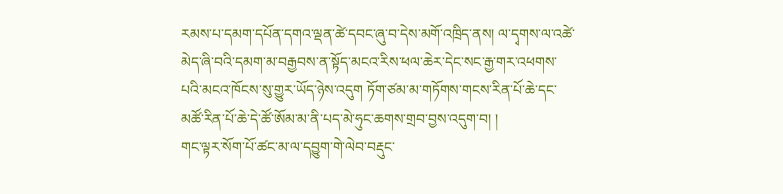རམས་པ་དམག་དཔོན་དགའ་ལྡན་ཚེ་དབང་ཞུ་བ་དེས་མགོ་འཁྲིད་ནས། ལ་དྭགས་ལ་འཚེ་མེད་ཞི་བའི་དམག་མ་བརྒྱབས་ན་སྟོད་མངའ་རིས་ཕལ་ཆེར་དེང་སང་རྒྱ་གར་འཕགས་པའི་མངའ་ཁོངས་སུ་གྱུར་ཡོད་ཉེས་འདུག ཏོག་ཙམ་མ་གཏོགས་གངས་རིན་པོ་ཆེ་དང་མཚོ་རིན་པོ་ཆེ་དེ་ཚོ་ཨོམ་མ་ནི་པད་མེ་ཧུང་ཆགས་གྲབ་བྱས་འདུག་བ། །
གང་ལྟར་སོག་པོ་ཚང་མ་ལ་དབྱུག་གེ་ལེབ་བརྡུང་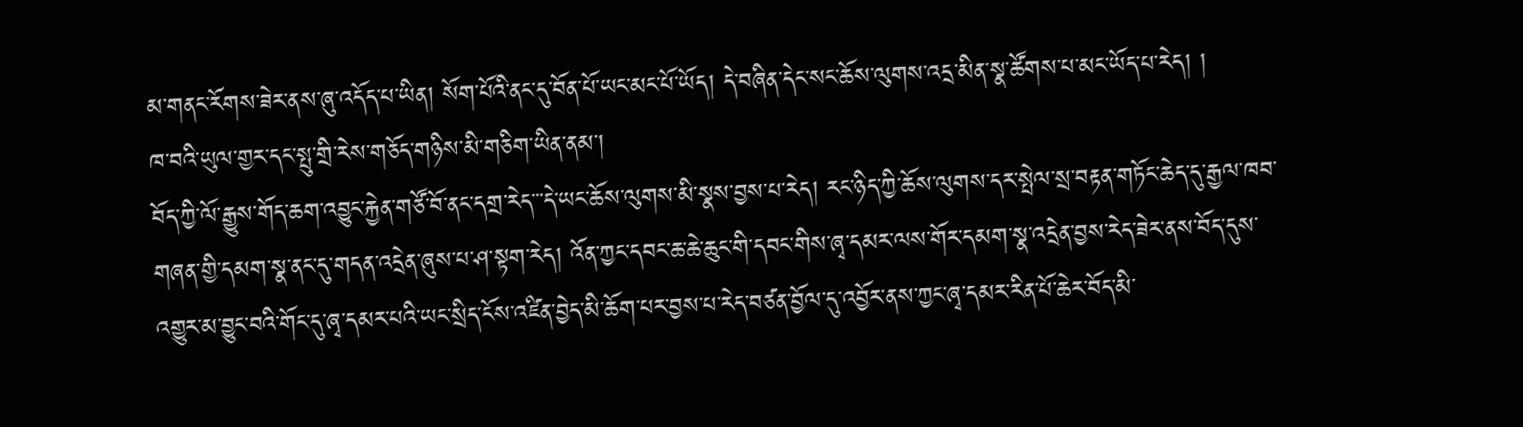མ་གནང་རོགས་ཟེར་ནས་ཞུ་འདོད་པ་ཡིན། སོག་པོའི་ནང་དུ་བོན་པོ་ཡང་མང་པོ་ཡོད། དེ་བཞིན་དེང་སང་ཆོས་ལུགས་འདྲ་མིན་སྣ་ཚོགས་པ་མང་ཡོད་པ་རེད། །
ཁ་བའི་ཡུལ་གྱར་དང་སྤུ་གྲི་རེས་གཅོད་གཉིས་མི་གཅིག་ཡིན་ནམ་།
བོད་ཀྱི་ལོ་རྒྱུས་གོད་ཆག་འབྱུང་རྐྱེན་གཙོ་བོ་ནང་དགྲ་རེད་་་དེ་ཡང་ཆོས་ལུགས་མི་སྣས་བྱས་པ་རེད། རང་ཉིད་ཀྱི་ཆོས་ལུགས་དར་སྤེལ་སྲ་བརྟན་གཏོང་ཆེད་དུ་རྒྱལ་ཁབ་གཞན་གྱི་དམག་སྣ་ནང་དུ་གདན་འདྲེན་ཞུས་པ་ཤ་སྟག་རེད། འོན་ཀྱང་དབང་ཆ་ཆེ་ཆུང་གི་དབང་གིས་ཞྭ་དམར་ལས་གོར་དམག་སྣ་འདྲེན་བྱས་རེད་ཟེར་ནས་བོད་དུས་འགྱུར་མ་བྱུང་བའི་གོང་དུ་ཞྭ་དམར་པའི་ཡང་སྲིད་ངོས་འཛིན་བྱེད་མི་ཆོག་པར་བྱས་པ་རེད་བཙན་བྱོལ་དུ་འབྱོར་ནས་ཀྱང་ཞྭ་དམར་རིན་པོ་ཆེར་བོད་མི་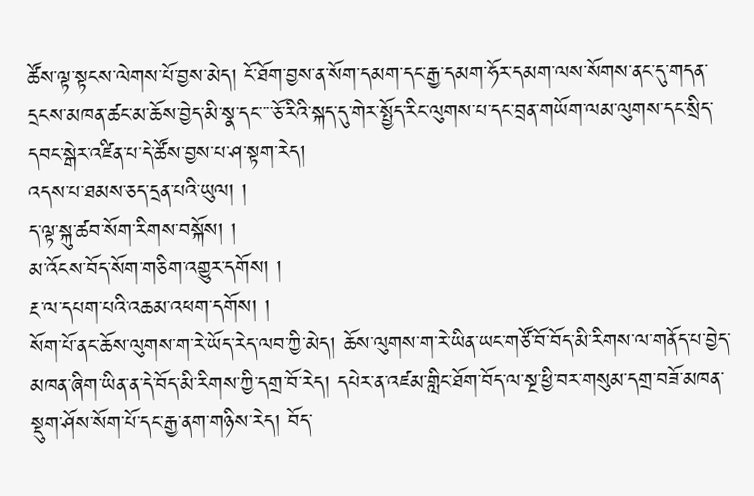ཚོས་ལྟ་སྟངས་ལེགས་པོ་བྱས་མེད། ངོ་ཐོག་བྱས་ན་སོག་དམག་དང་རྒྱ་དམག་ཧོར་དམག་ལས་སོགས་ནང་དུ་གདན་དྲངས་མཁན་ཚང་མ་ཆོས་བྱེད་མི་སྣ་དང་་་་ཅོ་རིའི་སྐད་དུ་གེར་སྤྱོད་རིང་ལུགས་པ་དང་བྲན་གཡོག་ལམ་ལུགས་དང་སྲིད་དབང་སྒེར་འཛིན་པ་དེ་ཚོས་བྱས་པ་ཤ་སྟག་རེད།
འདས་པ་ཐམས་ཅད་དྲན་པའི་ཡུལ། །
ད་ལྟ་སྐུ་ཚབ་སོག་རིགས་བསྐོས། །
མ་འོངས་བོད་སོག་གཅིག་འགྱུར་དགོས། །
རྔ་ལ་དཔག་པའི་འཆམ་འཕག་དགོས། །
སོག་པོ་ནང་ཆོས་ལུགས་ག་རེ་ཡོད་རེད་ལབ་ཀྱི་མེད། ཆོས་ལུགས་ག་རེ་ཡིན་ཡང་གཙོ་བོ་བོད་མི་རིགས་ལ་གནོད་པ་བྱེད་མཁན་ཞིག་ཡིན་ན་དེ་བོད་མི་རིགས་ཀྱི་དགྲ་བོ་རེད། དཔེར་ན་འཛམ་གླིང་ཐོག་བོད་ལ་སྔ་ཕྱི་བར་གསུམ་དགྲ་བཟོ་མཁན་སྡུག་ཤོས་སོག་པོ་དང་རྒྱ་ནག་གཉིས་རེད། བོད་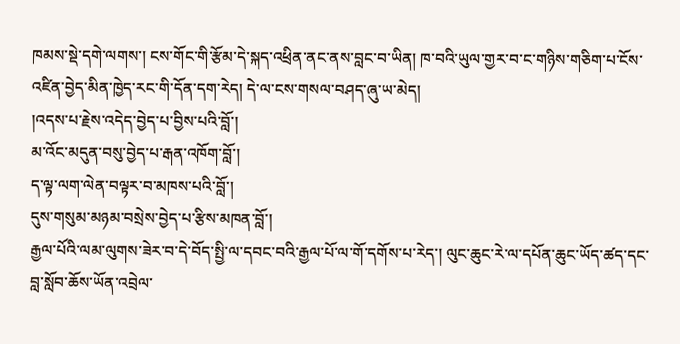ཁམས་སྡེ་དགེ་ལགས་། ངས་གོང་གི་རྩོམ་དེ་སྐད་འཕྲིན་ནང་ནས་བླང་བ་ཡིན། ཁ་བའི་ཡུལ་གྱར་བ་ང་གཉིས་གཅིག་པ་ངོས་འཛིན་བྱེད་མིན་ཁྱེད་རང་གི་དོན་དག་རེད། དེ་ལ་ངས་གསལ་བཤད་ཞུ་ཡ་མེད།
།འདས་པ་རྗེས་འདེད་བྱེད་པ་བྱིས་པའི་བློ་།
མ་འོང་མདུན་བསུ་བྱེད་པ་རྒན་འཁོག་བློ་།
ད་ལྟ་ལག་ལེན་བལྟར་བ་མཁས་པའི་བློ་།
དུས་གསུམ་མཉམ་བསྲེས་བྱེད་པ་རྩིས་མཁན་བློ་།
རྒྱལ་པོའི་ལམ་ལུགས་ཟེར་བ་དེ་བོད་སྤྱི་ལ་དབང་བའི་རྒྱལ་པོ་ལ་གོ་དགོས་པ་རེད་། ལུང་ཆུང་རེ་ལ་དཔོན་ཆུང་ཡོད་ཚད་དང་བླ་སློབ་ཆོས་ཡོན་འབྲེལ་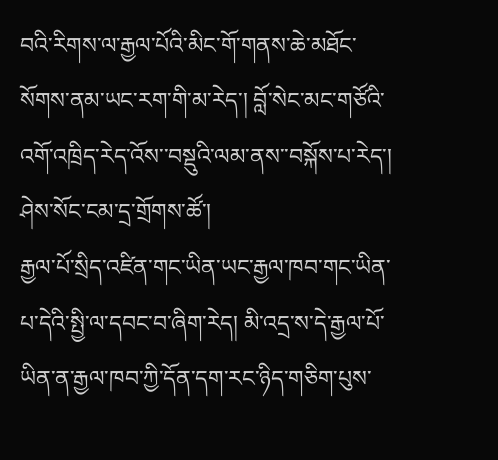བའི་རིགས་ལ་རྒྱལ་པོའི་མིང་གོ་གནས་ཆེ་མཐོང་སོགས་ནམ་ཡང་རག་གི་མ་རེད་། བློ་སེང་མང་གཙོའི་འགོ་འཁྲིད་རེད་འོས་་བསྡུའི་ལམ་ནས་་བསྐོས་པ་རེད་། ཤེས་སོང་ངམ་དྲ་གྲོགས་ཚོ་།
རྒྱལ་པོ་སྲིད་འཛིན་གང་ཡིན་ཡང་རྒྱལ་ཁབ་གང་ཡིན་པ་དེའི་སྤྱི་ལ་དབང་བ་ཞིག་རེད། མི་འདྲ་ས་དེ་རྒྱལ་པོ་ཡིན་ན་རྒྱལ་ཁབ་ཀྱི་དོན་དག་རང་ཉིད་གཅིག་པུས་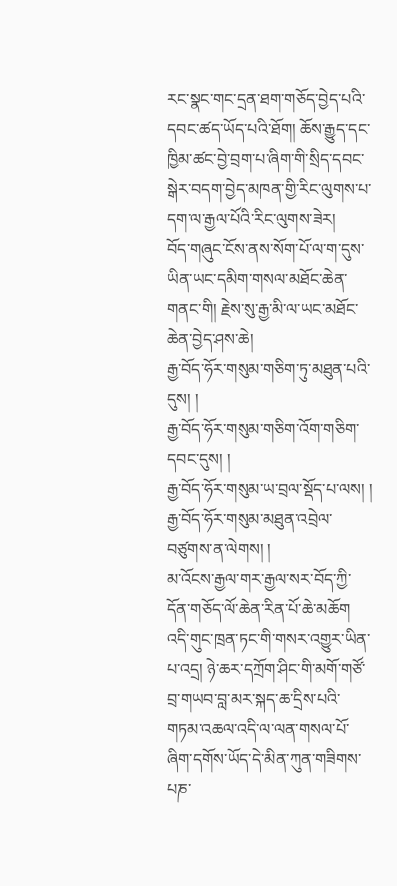རང་སྣང་གང་དྲན་ཐག་གཅོད་བྱེད་པའི་དབང་ཚད་ཡོད་པའི་ཐོག། ཆོས་རྒྱུད་དང་ཁྱིམ་ཚང་བྱེ་བྲག་པ་ཞིག་གི་སྲིད་དབང་སྒེར་བདག་བྱེད་མཁན་གྱི་རིང་ལུགས་པ་དག་ལ་རྒྱལ་པོའི་རིང་ལུགས་ཟེར།
བོད་གཞུང་ངོས་ནས་སོག་པོ་ལ་ག་དུས་ཡིན་ཡང་དམིག་གསལ་མཐོང་ཆེན་གནང་གི། རྗེས་སུ་རྒྱ་མི་ལ་ཡང་མཐོང་ཆེན་བྱེད་ཤས་ཆེ།
རྒྱ་བོད་ཧོར་གསུམ་གཅིག་ཏུ་མཐུན་པའི་དུས། །
རྒྱ་བོད་ཧོར་གསུམ་གཅིག་འོག་གཅིག་དབང་དུས། །
རྒྱ་བོད་ཧོར་གསུམ་ཡ་བྲལ་སྡོད་པ་ལས། །
རྒྱ་བོད་ཧོར་གསུམ་མཐུན་འབྲེལ་བཙུགས་ན་ལེགས། །
མ་འོངས་རྒྱལ་གར་རྒྱལ་སར་བོད་ཀྱི་དོན་གཅོད་ལོ་ཆེན་རིན་པོ་ཆེ་མཆོག
འདི་གུང་ཁྲན་ཏང་གི་གསར་འགྱུར་ཡིན་པ་འདྲ། ཉེ་ཆར་དཀྲོག་ཤིང་གི་མགོ་གཙོ་བྲ་གཡབ་བླ་མར་སྐད་ཆ་དྲིས་པའི་གཏམ་འཆལ་འདི་ལ་ལན་གསལ་པོ་ཞིག་དགོས་ཡོད་དེ་མིན་ཀུན་གཟིགས་པཎ་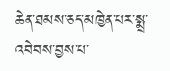ཆེན་ཐམས་ཅད་མཁྱེན་པར་སྨྲ་འབེབས་བྱས་པ་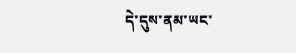དེ་དུས་ནམ་ཡང་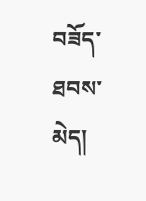བཟོད་ཐབས་མེད།